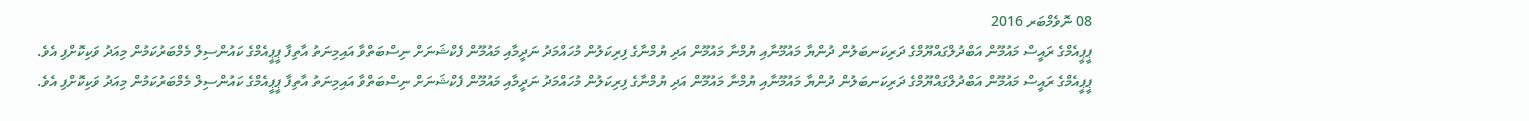08 ނޮވެމްބަރ 2016
ޕީޕީއެމްގެ ރައީސް މައުމޫން އަބްދުލްގައްޔޫމްގެ ދަރިކަނބަލުން ދުންޔާ މައުމޫނާއި ޔުމްނާ މައުމޫން އަދި ޔުމްނާގެ ފިރިކަލުން މުހައްމަދު ނަދީމާއި މައުމޫން ފެކްޝަނަށް ނިސްބަތްވާ އައިމިނަތު އާތިފާ ޕީޕީއެމްގެ ކައުންސިލް މެމްބަރުކަމުން މިއަދު ވަކިކޮށްފި އެވެ.
ޕީޕީއެމްގެ ރައީސް މައުމޫން އަބްދުލްގައްޔޫމްގެ ދަރިކަނބަލުން ދުންޔާ މައުމޫނާއި ޔުމްނާ މައުމޫން އަދި ޔުމްނާގެ ފިރިކަލުން މުހައްމަދު ނަދީމާއި މައުމޫން ފެކްޝަނަށް ނިސްބަތްވާ އައިމިނަތު އާތިފާ ޕީޕީއެމްގެ ކައުންސިލް މެމްބަރުކަމުން މިއަދު ވަކިކޮށްފި އެވެ.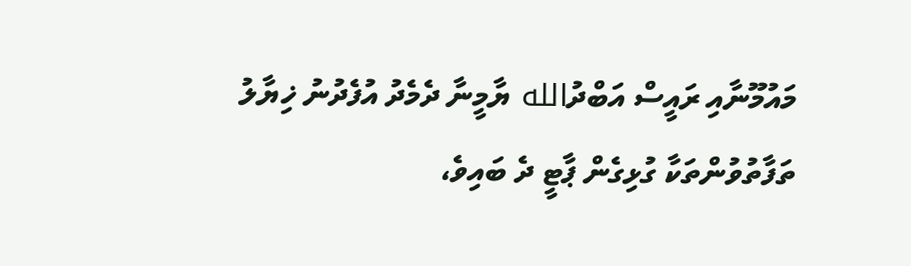މައުމޫނާއި ރައީސް އަބްދުالله ޔާމީނާ ދެމެދު އުފެދުނު ޚިޔާލު ތަފާތުވުންތަކާ ގުޅިގެން ޕާޓީ ދެ ބައިވެ،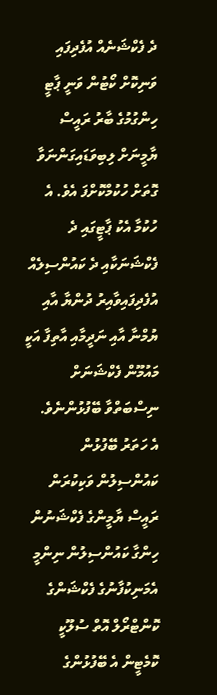ދެ ފެކްޝަނެއް އުފެދިފައި ވަނިކޮށް ކޯޓުން ވަނީ ޕާޓީ ހިންގުމުގެ ބާރު ރައީސް ޔާމީނަށް ލިބިވަޑައިގަންނަވާ ގޮތަށް ހުކުމްކޮށްފަ އެވެ. އެ ހުކުމާ އެކު ޕާޓީގައި ދެ ފެކްޝަނަކާއި ދެ ކައުންސިލެއް އުފެދިފައިވާއިރު ދުންޔާ އާއި ޔުމްނާ އާއި ނަދީމާއި އާތިފާ އަކީ މައުމޫން ފެކްޝަނަށް ނިސްބަތްވާ ބޭފުޅުންނެވެ.
އެ ހަތަރު ބޭފުޅުން ކައުންސިލުން ވަކިކުރަން ރައީސް ޔާމީންގެ ފެކްޝަނުން ހިންގާ ކައުންސިލުން ނިންމީ އެމަނިކުފާނުގެ ފެކްޝަންގެ ކޮންޓްރޯލް އޮތް ސުލޫކީ ކޮމެޓީން އެ ބޭފުޅުންގެ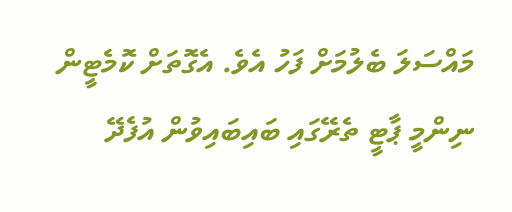މައްސަލަ ބެލުމަށް ފަހު އެވެ. އެގޮތަށް ކޮމެޓީން ނިންމީ ޕާޓީ ތެރޭގައި ބައިބައިވުން އުފެދޭ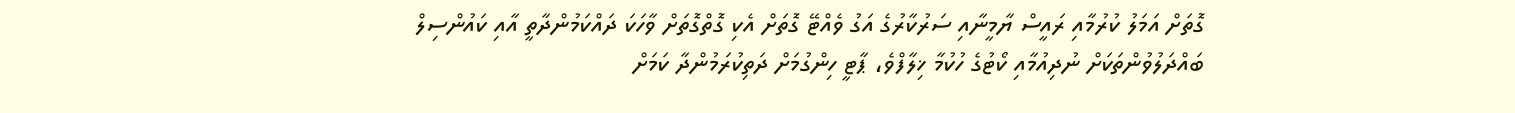ގޮތަށް އަމަލު ކުރުމާއި ރައީސް ޔާމީނާއި ސަރުކާރުގެ އަގު ވެއްޓޭ ގޮތަށް އެކި ގޮތްގޮތަށް ވާހަކަ ދައްކަމުންދާތީ އާއި ކައުންސިލް ބައްދަލުވުންތަކަށް ނުދިއުމާއި ކޯޓުގެ ހުކުމާ ޚިލާފްވެ، ޕާޓީ ހިންގުމަށް ދަތިކުރަމުންދާ ކަމަށް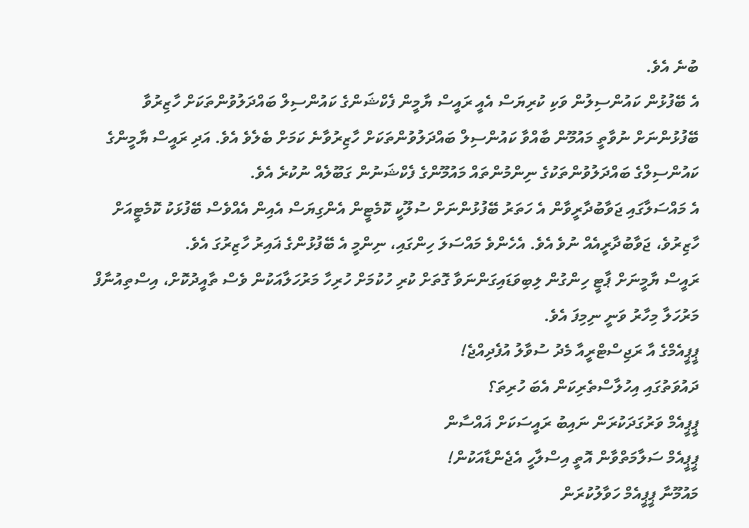ބުނެ އެވެ.
އެ ބޭފުޅުން ކައުންސިލުން ވަކި ކުރިޔަސް އެއީ ރައީސް ޔާމީން ފެކްޝަންގެ ކައުންސިލް ބައްދަލުވުންތަކަށް ހާޒިރުވާ ބޭފުޅުންނަށް ނުވާތީ މައުމޫން ބާއްވާ ކައުންސިލް ބައްދަލުވުންތަކަށް ހާޒިރުވާނެ ކަމަށް ބެލެވެ އެވެ. އަދި ރައީސް ޔާމީންގެ ކައުންސިލްގެ ބައްދަލުވުންތަކުގެ ނިންމުންތައް މައުމޫންގެ ފެކްޝަނުން ގަބޫލެއް ނުކުރެ އެވެ.
އެ މައްސަލާގައި ޖަވާބުދާރީވާން އެ ހަތަރު ބޭފުޅުންނަށް ސުލޫކީ ކޮމެޓީން އެންގިޔަސް އެއިން އެއްވެސް ބޭފުޅަކު ކޮމެޓީއަށް ހާޒިރުވެ، ޖަވާބުދާރީއެއް ނުވެ އެވެ. އެހެންވެ މައްސަލަ ހިންގައި، ނިންމީ އެ ބޭފުޅުންގެ ޣައިރު ހާޒިރުގަ އެވެ.
ރައީސް ޔާމީނަށް ޕާޓީ ހިންގުން ލިބިވަޑައިގަންނަވާ ގޮތަށް ކުރި ހުކުމަށް ހުރިހާ މަރުހަލާއަކުން ވެސް ތާއީދުކޮށް، އިސްތިއުނާފް މަރުހަލާ މިހާރު ވަނީ ނިމިފަ އެވެ.
ޕީޕީއެމްގެ އާ ރަޖިސްޓްރީއާ މެދު ސުވާލު އުފެދިއްޖެ!
ދައުވަތުގައި އިހުލާސްތެރިކަން އެބަ ހުރިތަ؟
ޕީޕީއެމް ވަރުގަދަކުރަން ނައިބު ރައީސަކަށް ޣައްސާން
ޕީޕީއެމް ސަލާމަތްވާން އޮތީ އިސްލާހީ އެޖެންޑާއަކުން!
މައުމޫނާ ޕީޕީއެމް ހަވާލުކުރަން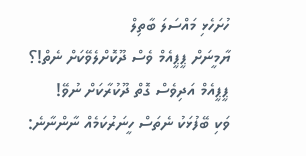ހުށަހެޅި މައްސަލަ ބާތިލް
ޔާމީނަށް ޕީޕީއެމް ވެސް ދޫކޮށްލެވޭކަށް ނެތް!؟
ޕީޕީއެމް އަދިވެސް ގޮތް ދޫކުރާކަށް ނުވޭ!
ވަކި ބޭފުޅަކު ނެތަސް ހީނަރުކަމެއް ނާންނާނެ: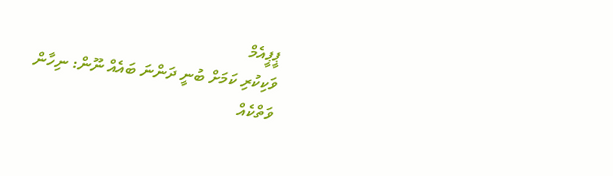ޕީޕީއެމް
ވަކިކުރި ކަމަށް ބުނީ ދަންނަ ބައެއް ނޫން: ނިހާން
ވަތްކެއް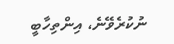ނުކުރެވޭނެ، އިންތިހާބީ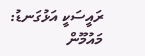ރައީސަކީ އަޅުގަނޑު: މައުމޫން